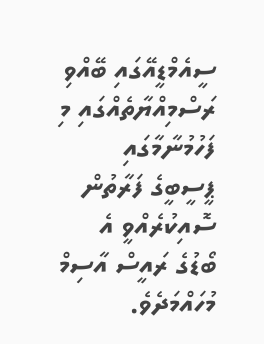ސީއެމްޑީއޭގައި ބޭއްވި ރަސްމިއްޔާތެއްގައި މި ފަހުމުނާމާގައި ޕީސީބީގެ ފަރާތުން ސޮއިކުރެއްވީ އެ ބޯޑުގެ ރައީސް އާސިމް މުހައްމަދެވެ.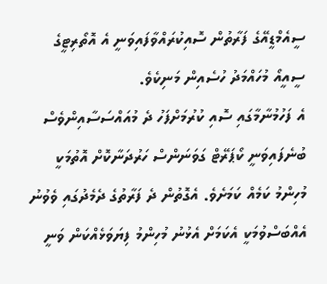ސީއެމްޑީއޭގެ ފަރާތުން ސޮއިކުރައްވާފައިވަނީ އެ އޮތޯރިޓީގެ ސީއީއޯ މުހައްމަދު ހުސެއިން މަނިކެވެ.
އެ ފަހުމުނާމާގައި ސޮއި ކުރުމަށްފަހު ދެ މުއައްސަސާއިންވެސް ބުނެފައިވަނީ ކޯޕަރޭޓް ގަވަނަންސް ހަރުދަނާކޮށް އޮތުމަކީ މުހިންމު ކަމެއް ކަމަށެވެ. އެގޮތުން ދެ ފަރާތުގެ ދެމެދުގައި ވެވުނު އެއްބަސްވުމަކީ އެކަމަށް އެޅުނު މުހިންމު ފިޔަވަޅެއްކަން ވަނީ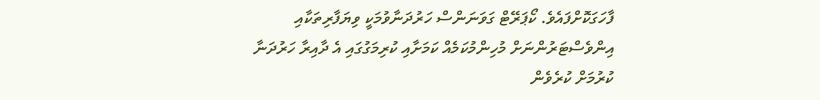ފާހަގަކޮށްފައެވެ. ކޯޕަރޭޓް ގަވަނަންސް ހަރުދަނާވުމަކީ ވިޔަފާރިތަކާއި އިންވެސްޓަރުންނަށް މުހިންމުކަމެއް ކަމަށާއި ކުރިމަގުގައި އެ ދާއިރާ ހަރުދަނާ ކުރުމަށް ކުރެވެން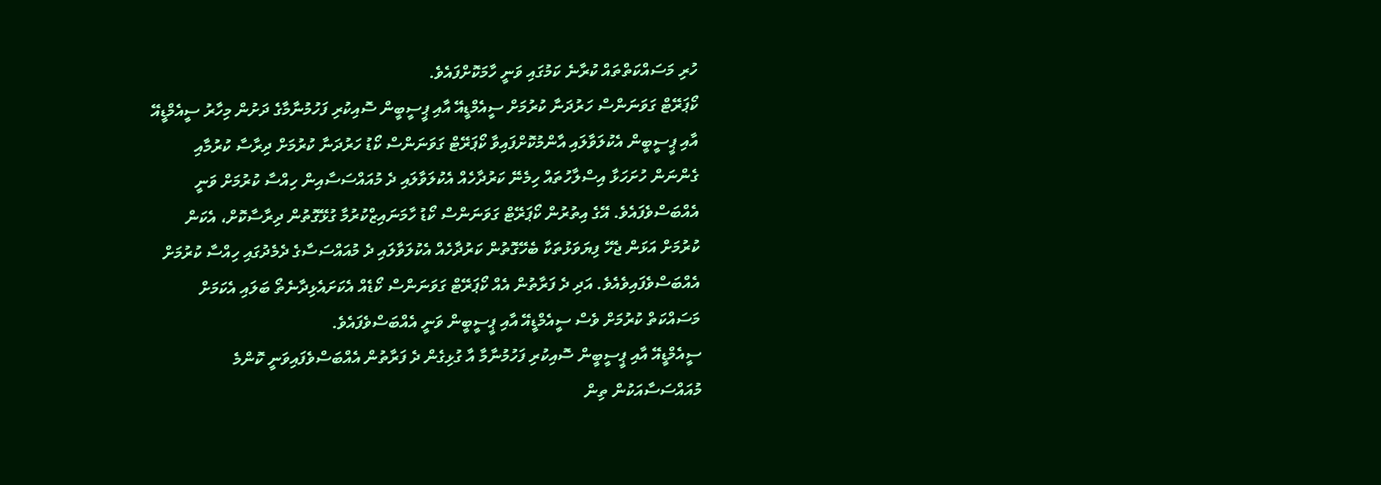ހުރި މަސައްކަތްތައް ކުރާނެ ކަމުގައި ވަނީ ހާމަކޮށްފައެވެ.
ކޯޕަރޭޓް ގަވަނަންސް ހަރުދަނާ ކުރުމަށް ސީއެމްޑީއޭ އާއި ޕީސީބީން ސޮއިކުރި ފަހުމުނާމާގެ ދަށުން މިހާރު ސީއެމްޑީއޭ އާއި ޕީސީބީން އެކުލަވާލައި އާންމުކޮށްފައިވާ ކޯޕަރޭޓް ގަވަނަންސް ކޯޑު ހަރުދަނާ ކުރުމަށް ދިރާސާ ކުރުމާއި ގެންނަން ހުށަހަޅާ އިސްލާހުތައް ހިމެނޭ ކަރުދާހެއް އެކުލަވާލައި ދެ މުއައްސަސާއިން ހިއްސާ ކުރުމަށް ވަނީ އެއްބަސްވެފައެވެ. އޭގެ އިތުރުން ކޯޕަރޭޓް ގަވަނަންސް ކޯޑު ހާމަނައިޒްކުރުމާ ގުޅޭގޮތުން ދިރާސާކޮށް، އެކަން ކުރުމަށް އަޅަން ޖެހޭ ފިޔަވަޅުތަކާ ބެހޭގޮތުން ކަރުދާހެއް އެކުލަވާލައި ދެ މުއައްސަސާގެ ދެމެދުގައި ހިއްސާ ކުރުމަށް އެއްބަސްވެފައިވެއެވެ. އަދި ދެ ފަރާތުން އެއް ކޯޕަރޭޓް ގަވަނަންސް ކޯޑެއް އެކަށައެޅިދާނެތޯ ބަލައި އެކަމަށް މަސައްކަތް ކުރުމަށް ވެސް ސީއެމްޑީއޭ އާއި ޕީސީބީން ވަނީ އެއްބަސްވެފައެވެ.
ސީއެމްޑީއޭ އާއި ޕީސީބީން ސޮއިކުރި ފަހުމުނާމާ އާ ގުޅިގެން ދެ ފަރާތުން އެއްބަސްވެފައިވަނީ ކޮންމެ މުއައްސަސާއަކުން ތިން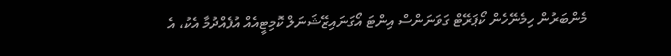މެންބަރުން ހިމެނޭހެން ކޯޕަރޭޓް ގަވަނަންސް އިންޓަ އޯގަނައިޒޭޝަނަލް ކޮމިޓީއެއް އުފެއްދުމާ އެކު، އެ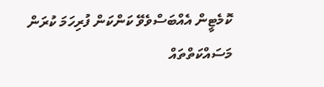ކޮމެޓީން އެއްބަސްވެވޭ ކަންކަން ފުރިހަމަ ކުރަން މަސައްކަތްތައް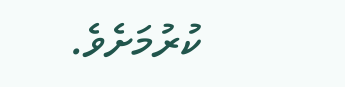ކުރުމަށެވެ.